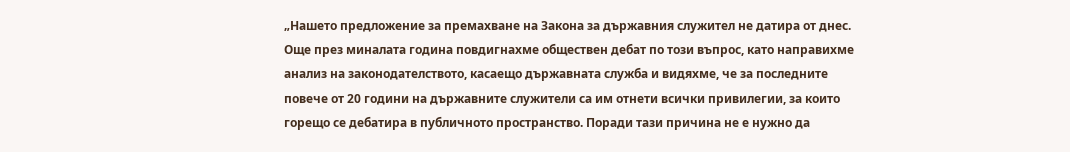„Нашето предложение за премахване на Закона за държавния служител не датира от днес. Още през миналата година повдигнахме обществен дебат по този въпрос, като направихме анализ на законодателството, касаещо държавната служба и видяхме, че за последните повече от 20 години на държавните служители са им отнети всички привилегии, за които горещо се дебатира в публичното пространство. Поради тази причина не е нужно да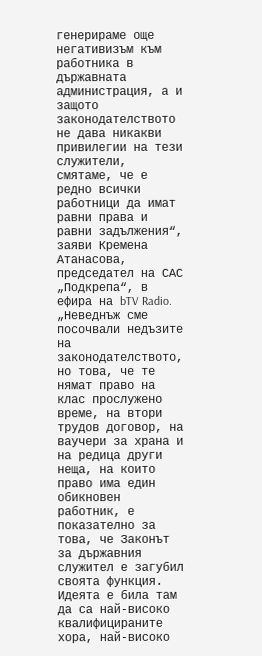генерираме още негативизъм към работника в държавната администрация, а и защото законодателството не дава никакви привилегии на тези служители, смятаме, че е редно всички работници да имат равни права и равни задължения“, заяви Кремена Атанасова, председател на САС „Подкрепа“, в ефира на bTV Radio.
„Неведнъж сме посочвали недъзите на законодателството, но това, че те нямат право на клас прослужено време, на втори трудов договор, на ваучери за храна и на редица други неща, на които право има един обикновен работник, е показателно за това, че Законът за държавния служител е загубил своята функция. Идеята е била там да са най-високо квалифицираните хора, най-високо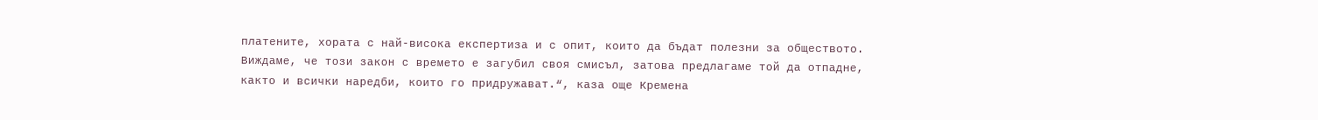платените, хората с най-висока експертиза и с опит, които да бъдат полезни за обществото. Виждаме, че този закон с времето е загубил своя смисъл, затова предлагаме той да отпадне, както и всички наредби, които го придружават.“, каза още Кремена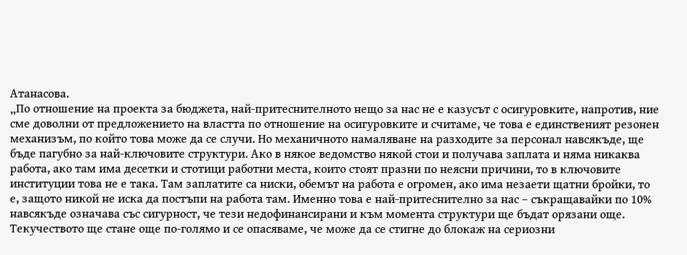Атанасова.
„По отношение на проекта за бюджета, най-притеснителното нещо за нас не е казусът с осигуровките, напротив, ние сме доволни от предложението на властта по отношение на осигуровките и считаме, че това е единственият резонен механизъм, по който това може да се случи. Но механичното намаляване на разходите за персонал навсякъде, ще бъде пагубно за най-ключовите структури. Ако в някое ведомство някой стои и получава заплата и няма никаква работа, ако там има десетки и стотици работни места, които стоят празни по неясни причини, то в ключовите институции това не е така. Там заплатите са ниски, обемът на работа е огромен, ако има незаети щатни бройки, то е, защото никой не иска да постъпи на работа там. Именно това е най-притеснително за нас – съкращавайки по 10% навсякъде означава със сигурност, че тези недофинансирани и към момента структури ще бъдат орязани още. Текучеството ще стане още по-голямо и се опасяваме, че може да се стигне до блокаж на сериозни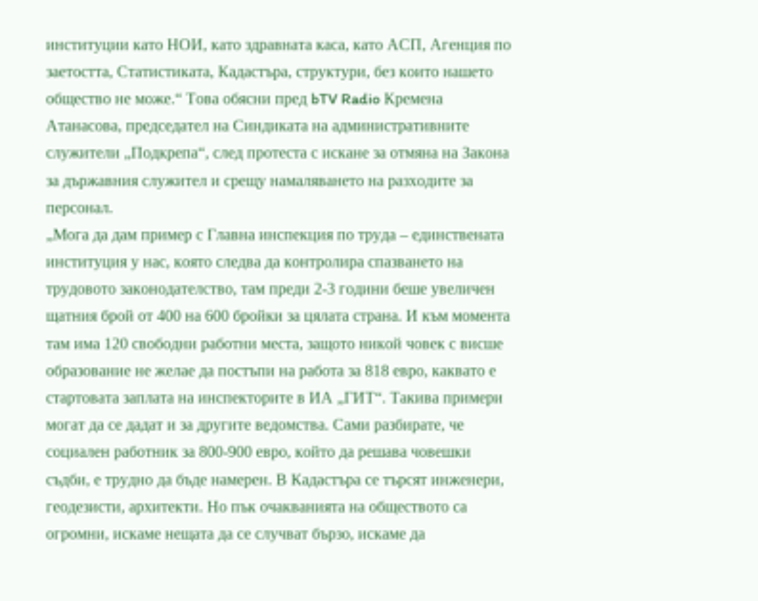институции като НОИ, като здравната каса, като АСП, Агенция по заетостта, Статистиката, Кадастъра, структури, без които нашето общество не може.“ Това обясни пред bTV Radio Кремена Атанасова, председател на Синдиката на административните служители „Подкрепа“, след протеста с искане за отмяна на Закона за държавния служител и срещу намаляването на разходите за персонал.
„Мога да дам пример с Главна инспекция по труда – единствената институция у нас, която следва да контролира спазването на трудовото законодателство, там преди 2-3 години беше увеличен щатния брой от 400 на 600 бройки за цялата страна. И към момента там има 120 свободни работни места, защото никой човек с висше образование не желае да постъпи на работа за 818 евро, каквато е стартовата заплата на инспекторите в ИА „ГИТ“. Такива примери могат да се дадат и за другите ведомства. Сами разбирате, че социален работник за 800-900 евро, който да решава човешки съдби, е трудно да бъде намерен. В Кадастъра се търсят инженери, геодезисти, архитекти. Но пък очакванията на обществото са огромни, искаме нещата да се случват бързо, искаме да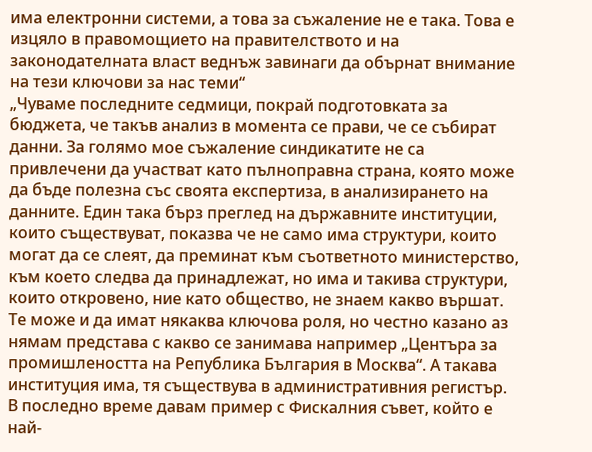има електронни системи, а това за съжаление не е така. Това е изцяло в правомощието на правителството и на законодателната власт веднъж завинаги да обърнат внимание на тези ключови за нас теми“
„Чуваме последните седмици, покрай подготовката за бюджета, че такъв анализ в момента се прави, че се събират данни. За голямо мое съжаление синдикатите не са привлечени да участват като пълноправна страна, която може да бъде полезна със своята експертиза, в анализирането на данните. Един така бърз преглед на държавните институции, които съществуват, показва че не само има структури, които могат да се слеят, да преминат към съответното министерство, към което следва да принадлежат, но има и такива структури, които откровено, ние като общество, не знаем какво вършат. Те може и да имат някаква ключова роля, но честно казано аз нямам представа с какво се занимава например „Центъра за промишлеността на Република България в Москва“. А такава институция има, тя съществува в административния регистър. В последно време давам пример с Фискалния съвет, който е най-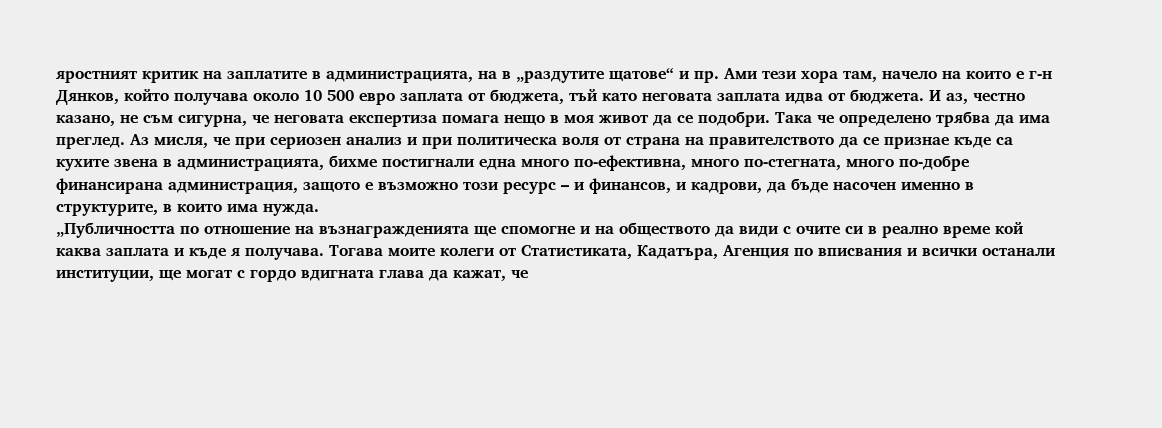яростният критик на заплатите в администрацията, на в „раздутите щатове“ и пр. Ами тези хора там, начело на които е г-н Дянков, който получава около 10 500 евро заплата от бюджета, тъй като неговата заплата идва от бюджета. И аз, честно казано, не съм сигурна, че неговата експертиза помага нещо в моя живот да се подобри. Така че определено трябва да има преглед. Аз мисля, че при сериозен анализ и при политическа воля от страна на правителството да се признае къде са кухите звена в администрацията, бихме постигнали една много по-ефективна, много по-стегната, много по-добре финансирана администрация, защото е възможно този ресурс – и финансов, и кадрови, да бъде насочен именно в структурите, в които има нужда.
„Публичността по отношение на възнагражденията ще спомогне и на обществото да види с очите си в реално време кой каква заплата и къде я получава. Тогава моите колеги от Статистиката, Кадатъра, Агенция по вписвания и всички останали институции, ще могат с гордо вдигната глава да кажат, че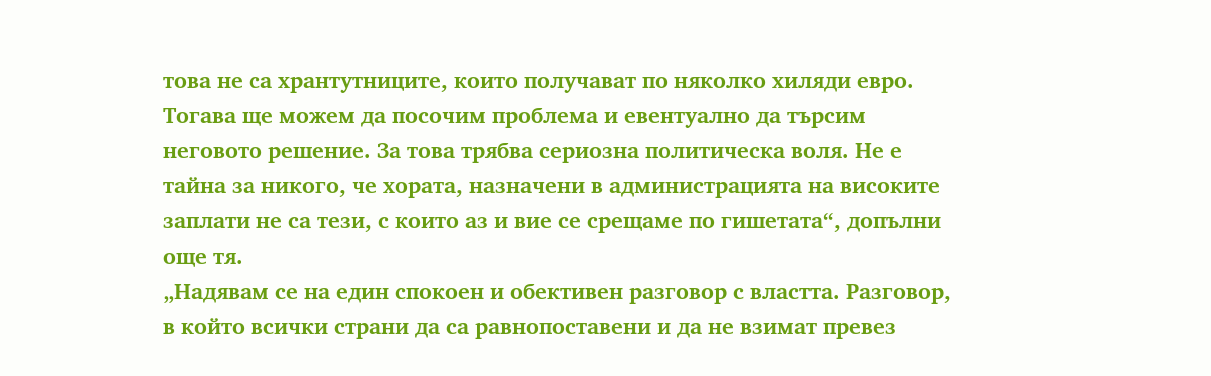това не са хрантутниците, които получават по няколко хиляди евро. Тогава ще можем да посочим проблема и евентуално да търсим неговото решение. За това трябва сериозна политическа воля. Не е тайна за никого, че хората, назначени в администрацията на високите заплати не са тези, с които аз и вие се срещаме по гишетата“, допълни още тя.
„Надявам се на един спокоен и обективен разговор с властта. Разговор, в който всички страни да са равнопоставени и да не взимат превез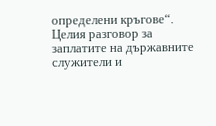определени кръгове“.
Целия разговор за заплатите на държавните служители и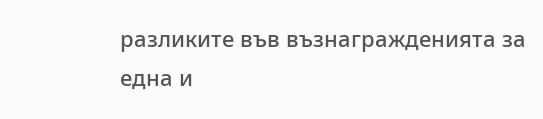разликите във възнагражденията за една и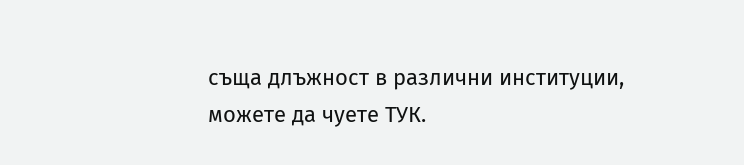съща длъжност в различни институции, можете да чуете ТУК.